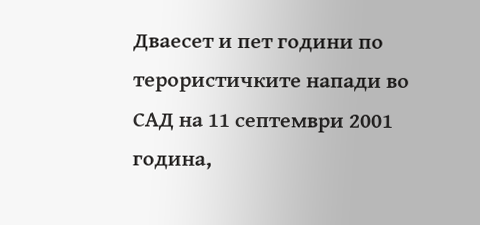Дваесет и пет години по терористичките напади во САД на 11 септември 2001 година,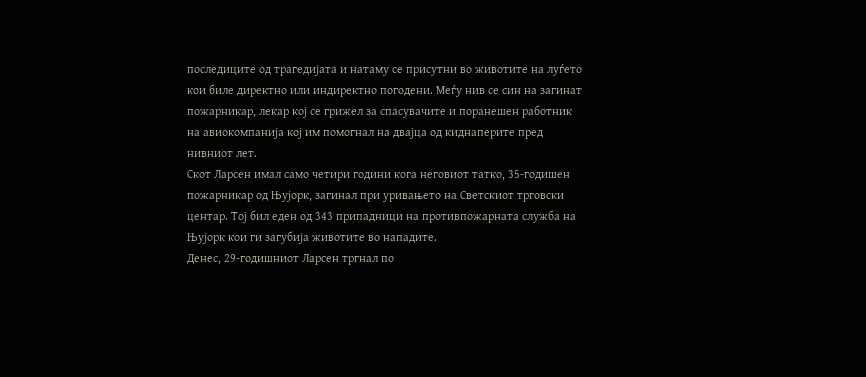последиците од трагедијата и натаму се присутни во животите на луѓето кои биле директно или индиректно погодени. Меѓу нив се син на загинат пожарникар, лекар кој се грижел за спасувачите и поранешен работник на авиокомпанија кој им помогнал на двајца од киднаперите пред нивниот лет.
Скот Ларсен имал само четири години кога неговиот татко, 35-годишен пожарникар од Њујорк, загинал при уривањето на Светскиот трговски центар. Тој бил еден од 343 припадници на противпожарната служба на Њујорк кои ги загубија животите во нападите.
Денес, 29-годишниот Ларсен тргнал по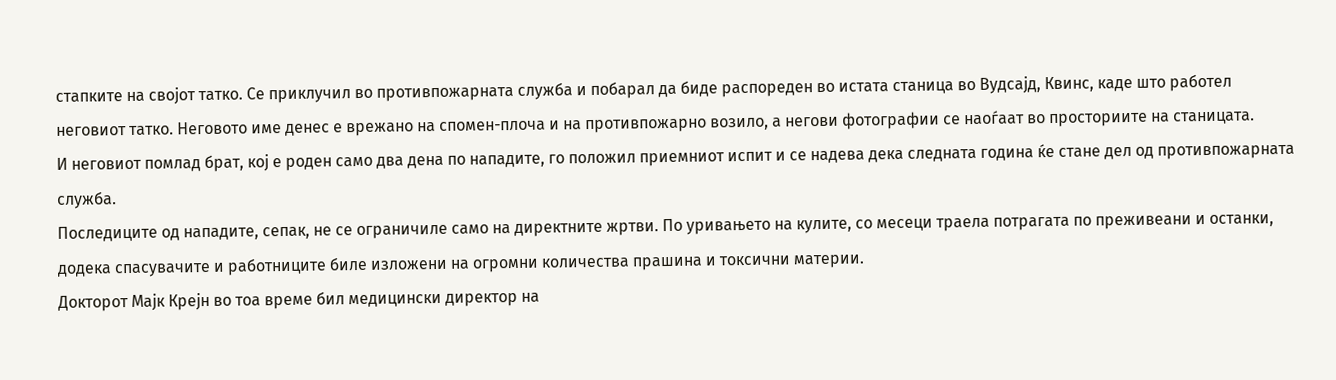стапките на својот татко. Се приклучил во противпожарната служба и побарал да биде распореден во истата станица во Вудсајд, Квинс, каде што работел неговиот татко. Неговото име денес е врежано на спомен-плоча и на противпожарно возило, а негови фотографии се наоѓаат во просториите на станицата.
И неговиот помлад брат, кој е роден само два дена по нападите, го положил приемниот испит и се надева дека следната година ќе стане дел од противпожарната служба.
Последиците од нападите, сепак, не се ограничиле само на директните жртви. По уривањето на кулите, со месеци траела потрагата по преживеани и останки, додека спасувачите и работниците биле изложени на огромни количества прашина и токсични материи.
Докторот Мајк Крејн во тоа време бил медицински директор на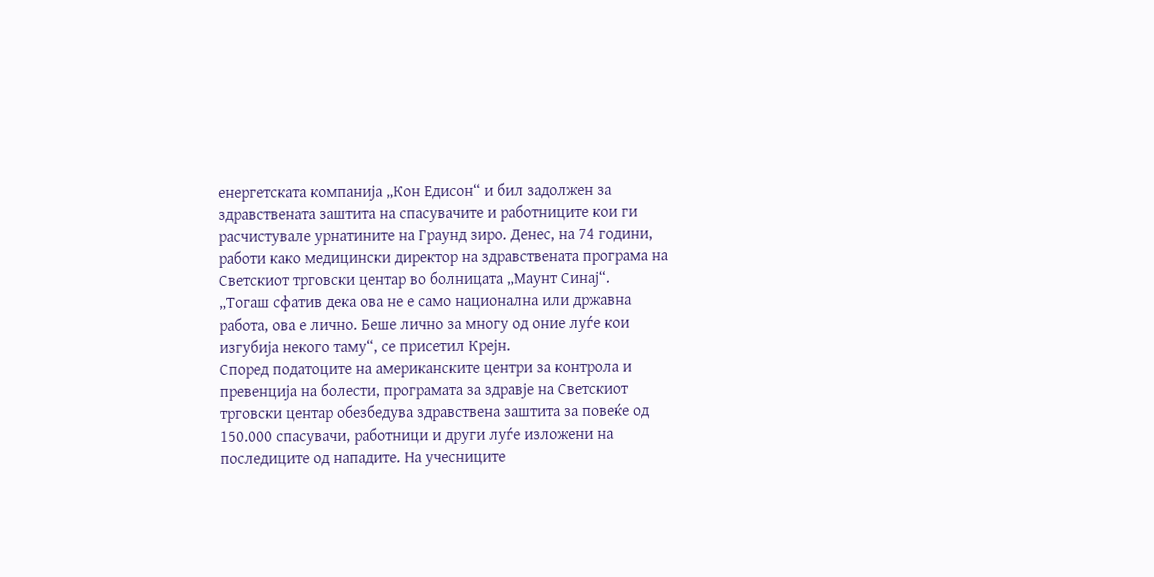енергетската компанија „Кон Едисон“ и бил задолжен за здравствената заштита на спасувачите и работниците кои ги расчистувале урнатините на Граунд зиро. Денес, на 74 години, работи како медицински директор на здравствената програма на Светскиот трговски центар во болницата „Маунт Синај“.
„Тогаш сфатив дека ова не е само национална или државна работа, ова е лично. Беше лично за многу од оние луѓе кои изгубија некого таму“, се присетил Крејн.
Според податоците на американските центри за контрола и превенција на болести, програмата за здравје на Светскиот трговски центар обезбедува здравствена заштита за повеќе од 150.000 спасувачи, работници и други луѓе изложени на последиците од нападите. На учесниците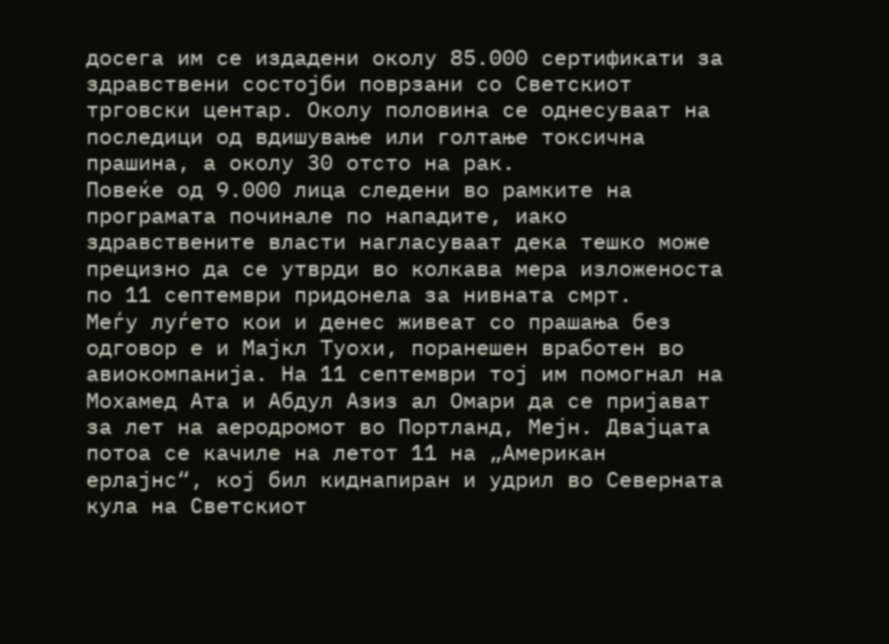досега им се издадени околу 85.000 сертификати за здравствени состојби поврзани со Светскиот трговски центар. Околу половина се однесуваат на последици од вдишување или голтање токсична прашина, а околу 30 отсто на рак.
Повеќе од 9.000 лица следени во рамките на програмата починале по нападите, иако здравствените власти нагласуваат дека тешко може прецизно да се утврди во колкава мера изложеноста по 11 септември придонела за нивната смрт.
Меѓу луѓето кои и денес живеат со прашања без одговор е и Мајкл Туохи, поранешен вработен во авиокомпанија. На 11 септември тој им помогнал на Мохамед Ата и Абдул Азиз ал Омари да се пријават за лет на аеродромот во Портланд, Мејн. Двајцата потоа се качиле на летот 11 на „Американ ерлајнс“, кој бил киднапиран и удрил во Северната кула на Светскиот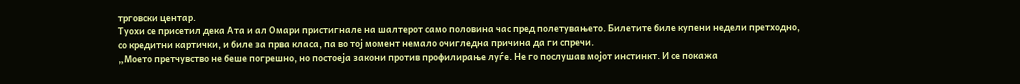трговски центар.
Туохи се присетил дека Ата и ал Омари пристигнале на шалтерот само половина час пред полетувањето. Билетите биле купени недели претходно, со кредитни картички, и биле за прва класа, па во тој момент немало очигледна причина да ги спречи.
„Моето претчувство не беше погрешно, но постоеја закони против профилирање луѓе. Не го послушав мојот инстинкт. И се покажа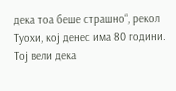дека тоа беше страшно“, рекол Туохи, кој денес има 80 години.
Тој вели дека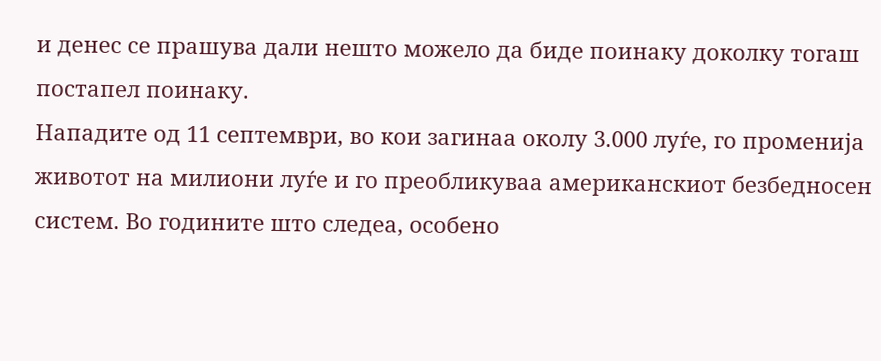и денес се прашува дали нешто можело да биде поинаку доколку тогаш постапел поинаку.
Нападите од 11 септември, во кои загинаа околу 3.000 луѓе, го променија животот на милиони луѓе и го преобликуваа американскиот безбедносен систем. Во годините што следеа, особено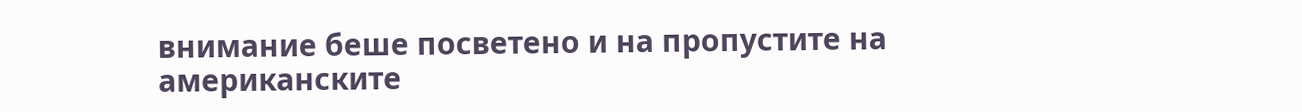внимание беше посветено и на пропустите на американските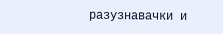разузнавачки и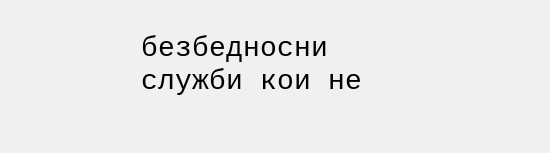безбедносни служби кои не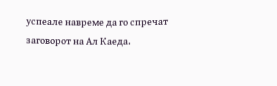успеале навреме да го спречат заговорот на Ал Каеда.